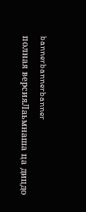bannerbannerbanner
полная версияЛаьмнаша ца дицдо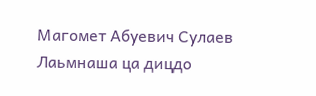Магомет Абуевич Сулаев
Лаьмнаша ца дицдо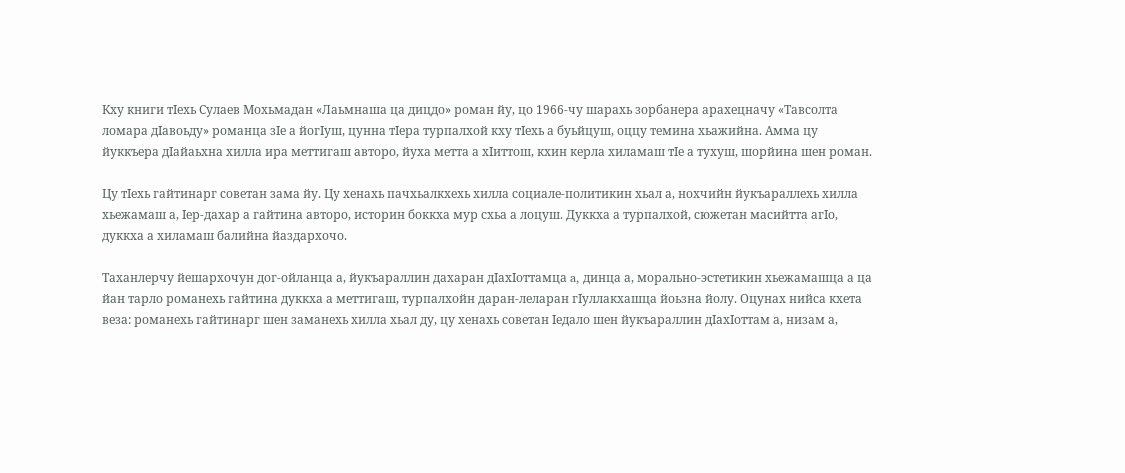Кху книги тIехь Сулаев Мохьмадан «Лаьмнаша ца дицдо» роман йу, цо 1966-чу шарахь зорбанера арахецначу «Тавсолта ломара дIавоьду» романца зIе а йогIуш, цунна тIера турпалхой кху тIехь а буьйцуш, оццу темина хьажийна. Амма цу йуккъера дIайаьхна хилла ира меттигаш авторо, йуха метта а хIиттош, кхин керла хиламаш тIе а тухуш, шорйина шен роман.

Цу тIехь гайтинарг советан зама йу. Цу хенахь пачхьалкхехь хилла социале-политикин хьал а, нохчийн йукъараллехь хилла хьежамаш а, Iер-дахар а гайтина авторо, историн боккха мур схьа а лоцуш. Дуккха а турпалхой, сюжетан масийтта агIо, дуккха а хиламаш балийна йаздархочо.

Таханлерчу йешархочун дог-ойланца а, йукъараллин дахаран дIахIоттамца a, динца а, морально-эстетикин хьежамашца а ца йан тарло романехь гайтина дуккха а меттигаш, турпалхойн даран-леларан гIуллакхашца йоьзна йолу. Оцунах нийса кхета веза: романехь гайтинарг шен заманехь хилла хьал ду, цу хенахь советан Iедало шен йукъараллин дIaхIоттам а, низам а,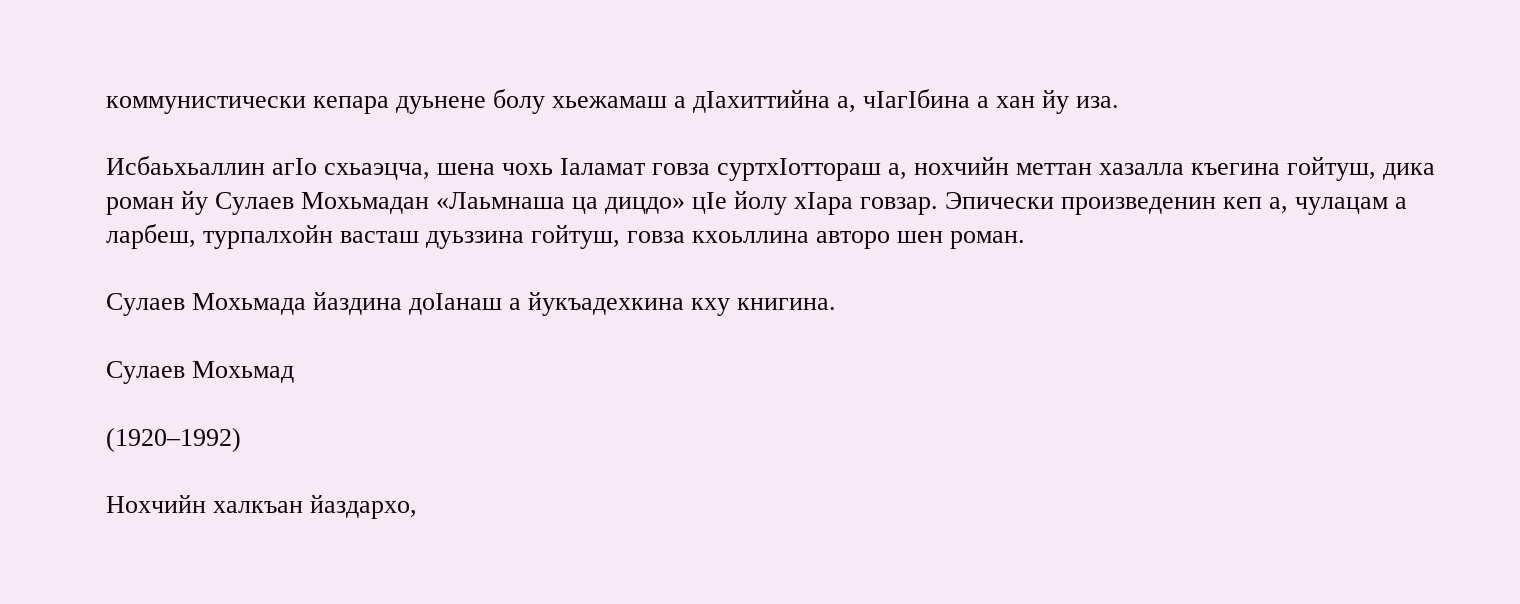коммунистически кепара дуьнене болу хьежамаш а дIахиттийна а, чIагIбина а хан йу иза.

Исбаьхьаллин агIо схьаэцча, шена чохь Iаламат говза суртхIоттораш а, нохчийн меттан хазалла къегина гойтуш, дика роман йу Сулаев Мохьмадан «Лаьмнаша ца дицдо» цIе йолу хIара говзар. Эпически произведенин кеп а, чулацам а ларбеш, турпалхойн васташ дуьззина гойтуш, говза кхоьллина авторо шен роман.

Сулаев Мохьмада йаздина доIанаш а йукъадехкина кху книгина.

Сулаев Мохьмад

(1920–1992)

Нохчийн халкъан йаздархо,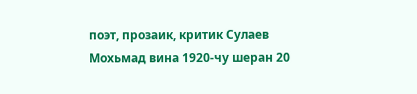поэт, прозаик, критик Сулаев Мохьмад вина 1920-чу шеран 20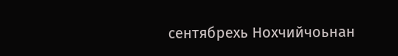сентябрехь Нохчийчоьнан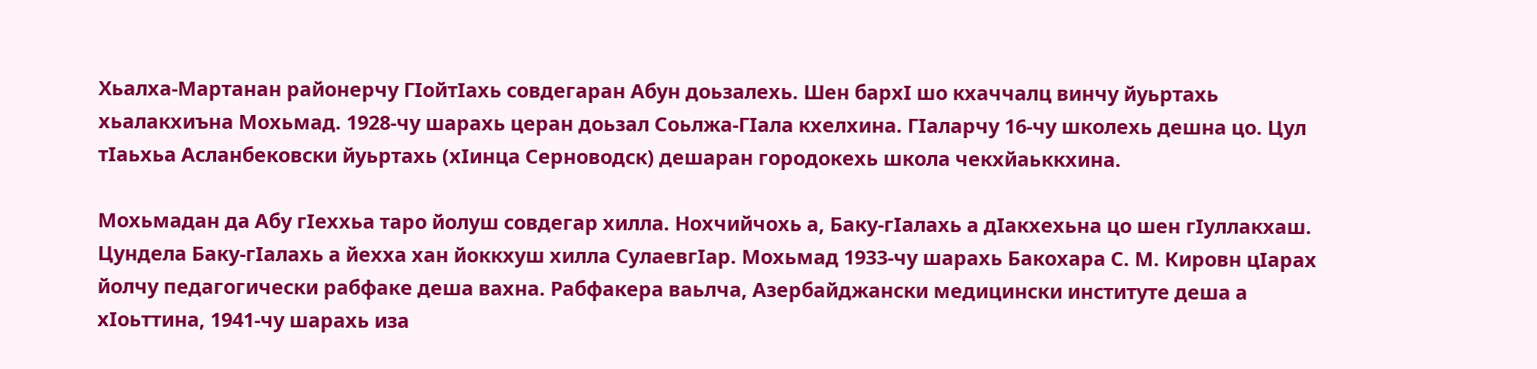Хьалха-Мартанан районерчу ГIойтIахь совдегаран Абун доьзалехь. Шен бархI шо кхаччалц винчу йуьртахь хьалакхиъна Мохьмад. 1928-чу шарахь церан доьзал Соьлжа-ГIала кхелхина. ГIаларчу 16-чу школехь дешна цо. Цул тIаьхьа Асланбековски йуьртахь (хIинца Серноводск) дешаран городокехь школа чекхйаьккхина.

Мохьмадан да Абу гIеххьа таро йолуш совдегар хилла. Нохчийчохь а, Баку-гIалахь а дIакхехьна цо шен гIуллакхаш. Цундела Баку-гIалахь а йехха хан йоккхуш хилла СулаевгIар. Мохьмад 1933-чу шарахь Бакохара С. М. Кировн цIарах йолчу педагогически рабфаке деша вахна. Рабфакера ваьлча, Азербайджански медицински институте деша а хIоьттина, 1941-чу шарахь иза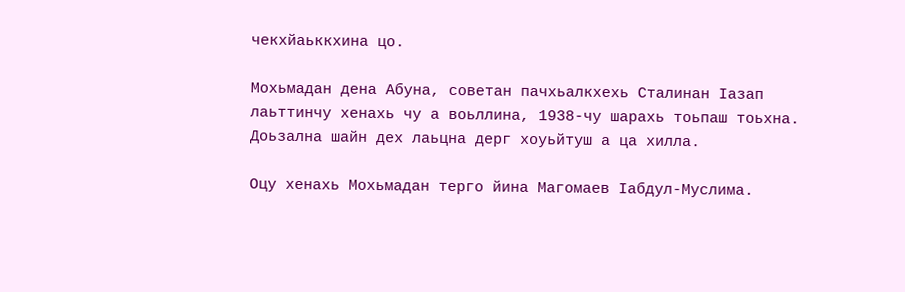чекхйаьккхина цо.

Мохьмадан дена Абуна, советан пачхьалкхехь Сталинан Iазап лаьттинчу хенахь чу а воьллина, 1938-чу шарахь тоьпаш тоьхна. Доьзална шайн дех лаьцна дерг хоуьйтуш а ца хилла.

Оцу хенахь Мохьмадан терго йина Магомаев Iабдул-Муслима.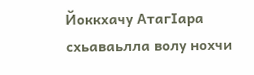Йоккхачу АтагIара схьаваьлла волу нохчи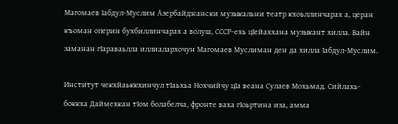Магомаев Iабдул-Муслим Азербайджански музыкальни театр кхоьллинчарах а, церан къоман оперин бухбиллинчарах а волуш, СССР-ехь цIейаххана музыкант хилла. Вайн заманан гIараваьлла иллиалархочун Магомаев Муслиман ден да хилла Iабдул-Муслим.

Институт чекхйаьккхинчул тIаьхьа Нохчийчу цIа веана Сулаев Мохьмад. Сийлахь-боккха Даймехкан тIом болабелча, фронте ваха гIоьртина иза, амма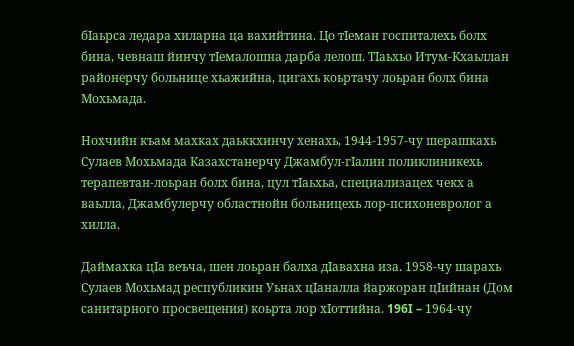бIаьрса ледара хиларна ца вахийтина. Цо тIеман госпиталехь болх бина, чевнаш йинчу тIемалошна дарба лелош. ТIаьхьо Итум-Кхаьллан районерчу больнице хьажийна, цигахь коьртачу лоьран болх бина Мохьмада.

Нохчийн къам махках даьккхинчу хенахь, 1944-1957-чу шерашкахь Сулаев Мохьмада Казахстанерчу Джамбул-гIалин поликлиникехь терапевтан-лоьран болх бина, цул тIаьхьа, специализацех чекх а ваьлла, Джамбулерчу областнойн больницехь лор-психоневролог а хилла.

Даймахка цIа веъча, шен лоьран балха дIавахна иза. 1958-чу шарахь Сулаев Мохьмад республикин Уьнах цIаналла йаржоран цIийнан (Дом санитарного просвещения) коьрта лор хIоттийна. 196I – 1964-чу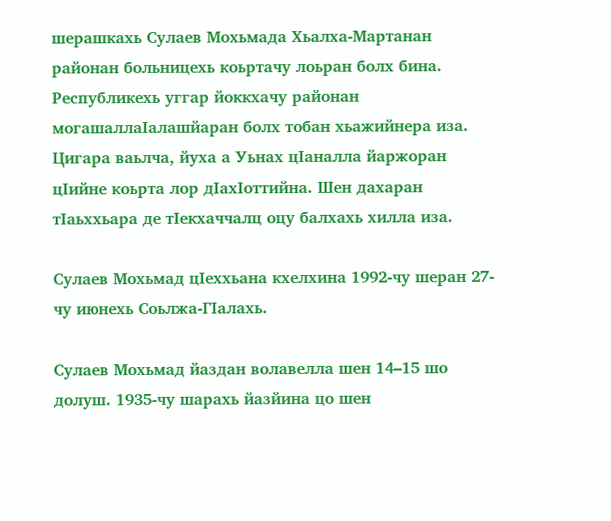шерашкахь Сулаев Мохьмада Хьалха-Мартанан районан больницехь коьртачу лоьран болх бина. Республикехь уггар йоккхачу районан могашаллаIалашйаран болх тобан хьажийнера иза. Цигара ваьлча, йуха а Уьнах цIаналла йаржоран цIийне коьрта лор дIахIоттийна. Шен дахаран тIаьххьара де тIекхаччалц оцу балхахь хилла иза.

Сулаев Мохьмад цIеххьана кхелхина 1992-чу шеран 27-чу июнехь Соьлжа-ГIалахь.

Сулаев Мохьмад йаздан волавелла шен 14–15 шо долуш. 1935-чу шарахь йазйина цо шен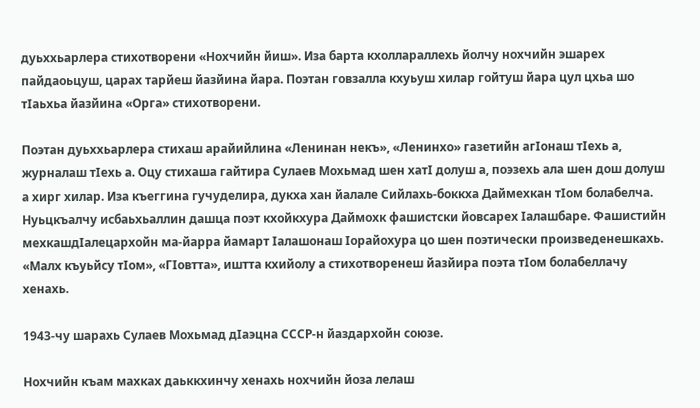дуьххьарлера стихотворени «Нохчийн йиш». Иза барта кхоллараллехь йолчу нохчийн эшарех пайдаоьцуш, царах тарйеш йазйина йара. Поэтан говзалла кхуьуш хилар гойтуш йара цул цхьа шо тIаьхьа йазйина «Орга» стихотворени.

Поэтан дуьххьарлера стихаш арайийлина «Ленинан некъ», «Ленинхо» газетийн агIонаш тIехь а, журналаш тIехь а. Оцу стихаша гайтира Сулаев Мохьмад шен хатI долуш а, поэзехь ала шен дош долуш а хирг хилар. Иза къеггина гучуделира, дукха хан йалале Сийлахь-боккха Даймехкан тIом болабелча. Нуьцкъалчу исбаьхьаллин дашца поэт кхойкхура Даймохк фашистски йовсарех Iалашбаре. Фашистийн мехкашдIалецархойн ма-йарра йамарт Iалашонаш Iорайохура цо шен поэтически произведенешкахь. «Малх къуьйсу тIом», «ГIовтта», иштта кхийолу а стихотворенеш йазйира поэта тIом болабеллачу хенахь.

1943-чу шарахь Сулаев Мохьмад дIаэцна СССР-н йаздархойн союзе.

Нохчийн къам махках даьккхинчу хенахь нохчийн йоза лелаш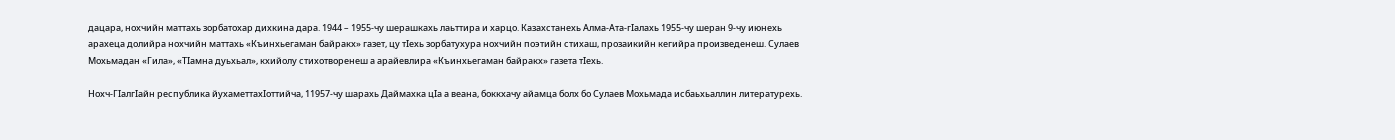дацара, нохчийн маттахь зорбатохар дихкина дара. 1944 – 1955-чу шерашкахь лаьттира и харцо. Казахстанехь Алма-Ата-гIалахь 1955-чу шеран 9-чу июнехь арахеца долийра нохчийн маттахь «Къинхьегаман байракх» газет, цу тIехь зорбатухура нохчийн поэтийн стихаш, прозаикийн кегийра произведенеш. Сулаев Мохьмадан «Гила», «ТIамна дуьхьал», кхийолу стихотворенеш а арайевлира «Къинхьегаман байракх» газета тIехь.

Нохч-ГIалгIайн республика йухаметтахIоттийча, 11957-чу шарахь Даймахка цIа а веана, боккхачу айамца болх бо Сулаев Мохьмада исбаьхьаллин литературехь.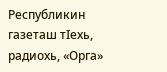Республикин газеташ тIехь, радиохь, «Орга»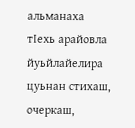альманаха тIехь арайовла йуьйлайелира цуьнан стихаш, очеркаш,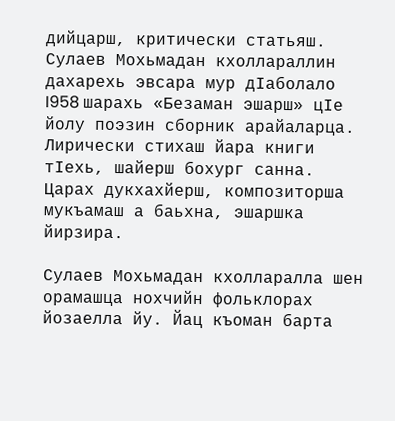дийцарш, критически статьяш. Сулаев Мохьмадан кхоллараллин дахарехь эвсара мур дIаболало I958 шарахь «Безаман эшарш» цIе йолу поэзин сборник арайаларца. Лирически стихаш йара книги тIехь, шайерш бохург санна. Царах дукхахйерш, композиторша мукъамаш а баьхна, эшаршка йирзира.

Сулаев Мохьмадан кхолларалла шен орамашца нохчийн фольклорах йозаелла йу. Йац къоман барта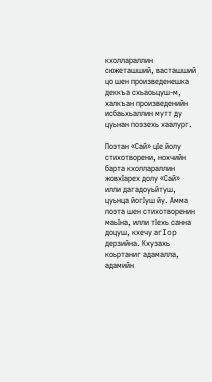кхоллараллин сюжеташший, васташший цо шен произведенешка деккъа схьаоьцуш-м, халкъан произведенийн исбаьхьаллин мутт ду цуьнан поэзехь хаалург.

Поэтан «Сай» цIе йолу стихотворени, нохчийн барта кхоллараллин жовхIарех долу «Сай» илли дагадоуьйтуш, цуьнца йогIуш йу. Амма поэта шен стихотворенин маьIна, илли тIехь санна доцуш, кхечу aгIop дерзийна. Кхузахь коьртаниг адамалла, адамийн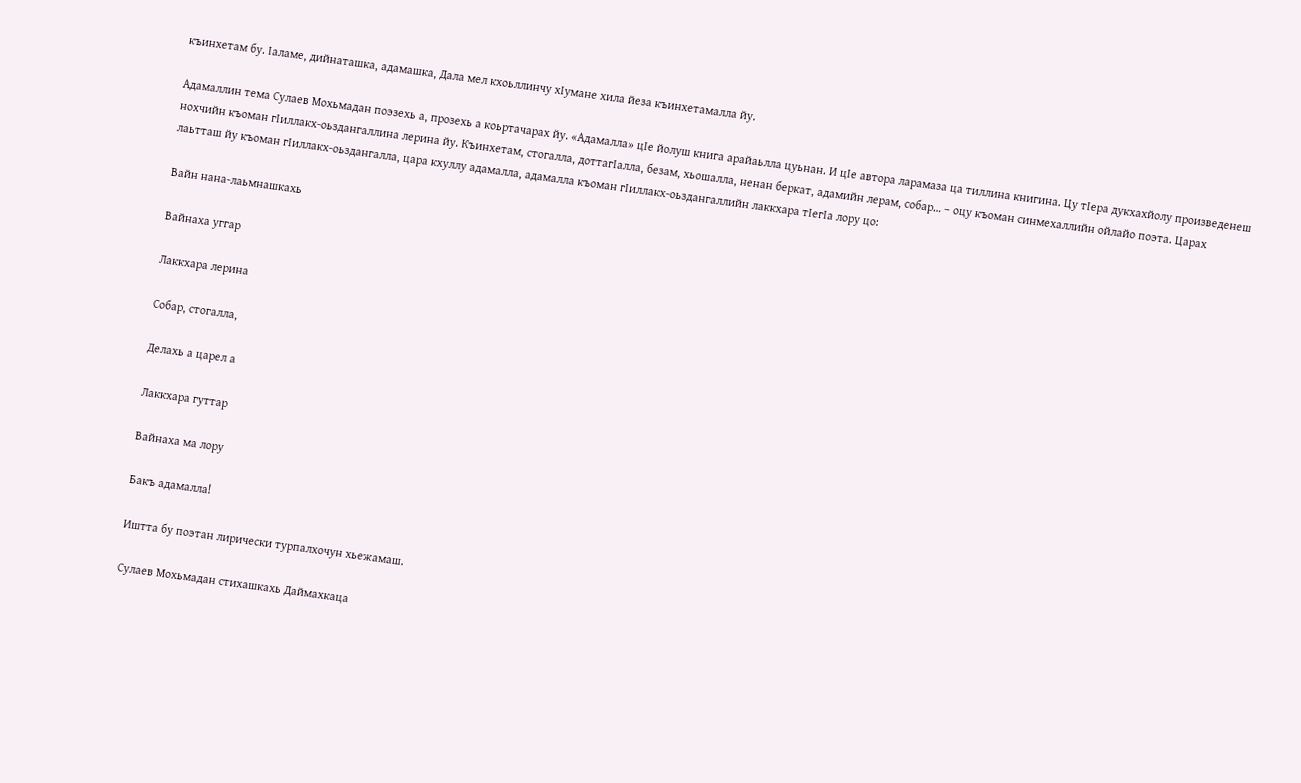къинхетам бу. Iаламе, дийнаташка, адамашка, Дала мел кхоьллинчу хIумане хила йеза къинхетамалла йу.

Адамаллин тема Сулаев Мохьмадан поэзехь а, прозехь а коьртачарах йу. «Адамалла» цIе йолуш книга арайаьлла цуьнан. И цIе автора ларамаза ца тиллина книгина. Цу тIера дукхахйолу произведенеш нохчийн къоман гIиллакх-оьздангаллина лерина йу. Къинхетам, стогалла, доттагIалла, безам, хьошалла, ненан беркат, адамийн лерам, собар… – оцу къоман синмехаллийн ойлайо поэта. Царах лаьтташ йу къоман гIиллакх-оьздангалла, цара кхуллу адамалла, адамалла къоман гIиллакх-оьздангаллийн лаккхара тIегIа лору цо:

Вайн нана-лаьмнашкахь

Вайнаха уггар

Лаккхара лерина

Собар, стогалла,

Делахь а царел а

Лаккхара гуттар

Вайнаха ма лору

Бакъ адамалла!

Иштта бу поэтан лирически турпалхочун хьежамаш.

Сулаев Мохьмадан стихашкахь Даймахкаца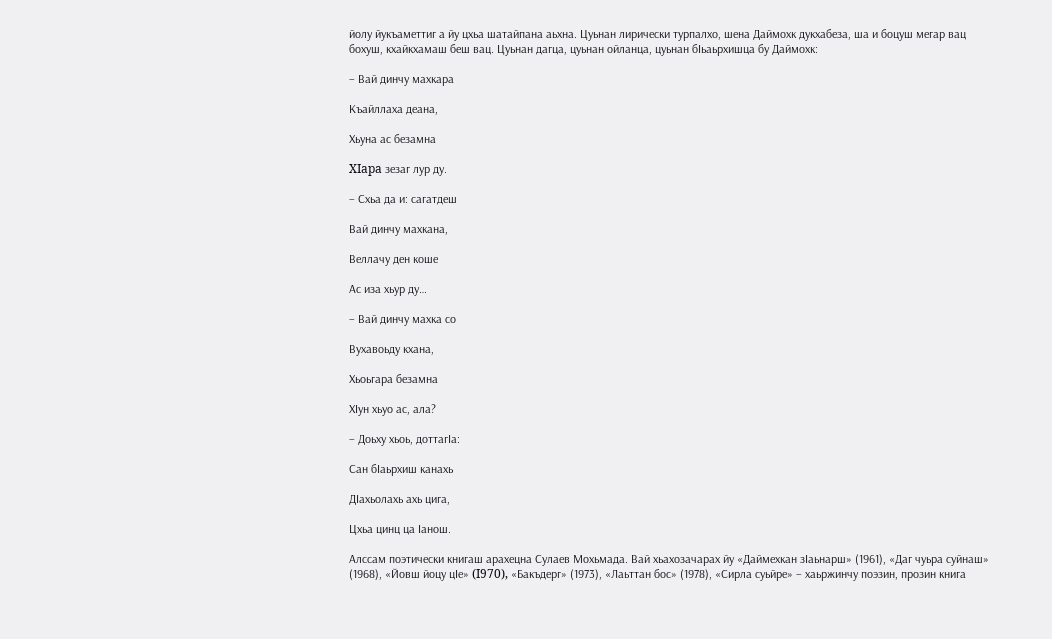йолу йукъаметтиг а йу цхьа шатайпана аьхна. Цуьнан лирически турпалхо, шена Даймохк дукхабеза, ша и боцуш мегар вац бохуш, кхайкхамаш беш вац. Цуьнан дагца, цуьнан ойланца, цуьнан бIьаьрхишца бу Даймохк:

– Вай динчу махкара

Къайллаха деана,

Хьуна ас безамна

XIapa зезаг лур ду.

– Схьа да и: сагатдеш

Вай динчу махкана,

Веллачу ден коше

Ас иза хьур ду…

– Вай динчу махка со

Вухавоьду кхана,

Хьоьгара безамна

ХIун хьуо ас, ала?

– Доьху хьоь, доттагIа:

Сан бIаьрхиш канахь

ДIахьолахь ахь цига,

Цхьа цинц ца Iанош.

Алссам поэтически книгаш арахецна Сулаев Мохьмада. Вай хьахозачарах йу «Даймехкан зIаьнарш» (1961), «Даг чуьра суйнаш» (1968), «Йовш йоцу цIе» (I970), «Бакъдерг» (1973), «Лаьттан бос» (1978), «Сирла суьйре» – хаьржинчу поэзин, прозин книга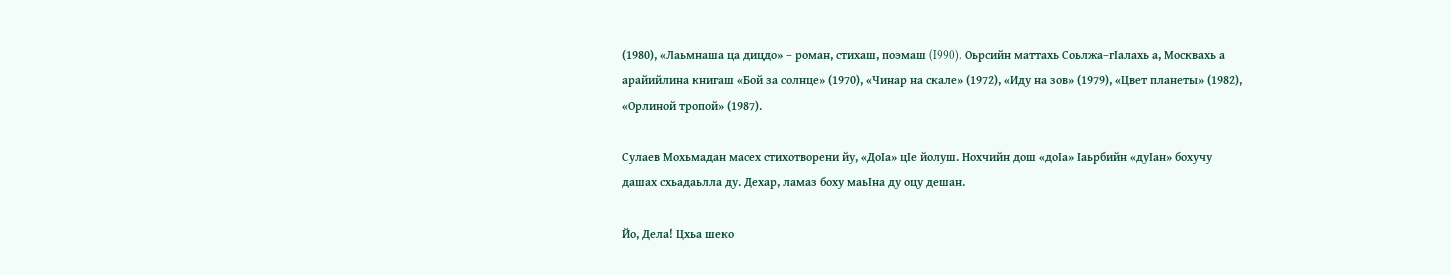(1980), «Лаьмнаша ца дицдо» – роман, стихаш, поэмаш (I990). Оьрсийн маттахь Соьлжа–гIалахь а, Москвахь а арайийлина книгаш «Бой за солнце» (1970), «Чинар на скале» (1972), «Иду на зов» (1979), «Цвет планеты» (1982), «Орлиной тропой» (1987).

Сулаев Мохьмадан масех стихотворени йу, «ДоIа» цIе йолуш. Нохчийн дош «доIа» Iаьрбийн «дуIан» бохучу дашах схьадаьлла ду. Дехар, ламаз боху маьIна ду оцу дешан.

Йо, Дела! Цхьа шеко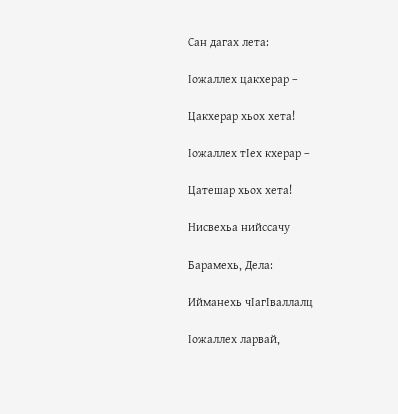Сан дагах лета:

Iожаллех цакхерар –

Цакхерар хьох хета!

Iожаллех тIех кхерар –

Цатешар хьох хета!

Нисвехьа нийссачу

Барамехь, Дела:

Ийманехь чIагIваллалц

Iожаллех ларвай,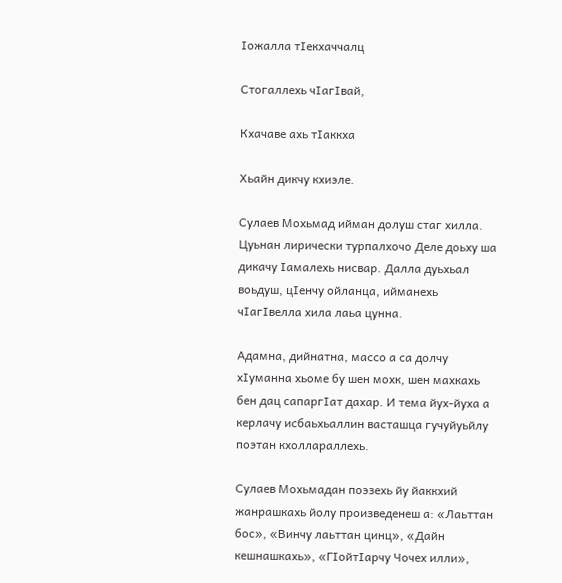Iожалла тIекхаччалц

Стогаллехь чIагIвай,

Кхачаве ахь тIаккха

Хьайн дикчу кхиэле.

Сулаев Мохьмад ийман долуш стаг хилла. Цуьнан лирически турпалхочо Деле доьху ша дикачу Iамалехь нисвар. Далла дуьхьал воьдуш, цIенчу ойланца, ийманехь чIагIвелла хила лаьа цунна.

Адамна, дийнатна, массо а са долчу хIуманна хьоме бу шен мохк, шен махкахь бен дац caпapгIaт дахар. И тема йух-йуха а керлачу исбаьхьаллин васташца гучуйуьйлу поэтан кхоллараллехь.

Сулаев Мохьмадан поэзехь йу йаккхий жанрашкахь йолу произведенеш а: «Лаьттан бос», «Винчу лаьттан цинц», «Дайн кешнашкахь», «ГIойтIарчу Чочех илли»,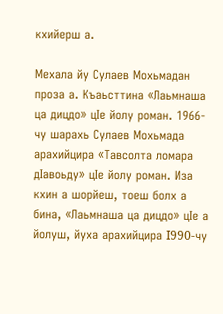кхийерш а.

Мехала йу Сулаев Мохьмадан проза а. Къаьсттина «Лаьмнаша ца дицдо» цIе йолу роман. 1966-чу шарахь Сулаев Мохьмада арахийцира «Тавсолта ломара дIавоьду» цIе йолу роман. Иза кхин а шорйеш, тоеш болх а бина, «Лаьмнаша ца дицдо» цIе а йолуш, йуха арахийцира I990-чу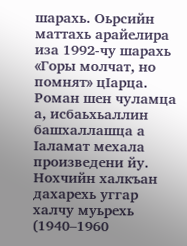шарахь. Оьрсийн маттахь арайелира иза 1992-чу шарахь «Горы молчат, но помнят» цIарца. Роман шен чуламца а, исбаьхьаллин башхаллашца а Iаламат мехала произведени йу. Нохчийн халкъан дахарехь уггар халчу муьрехь (1940–1960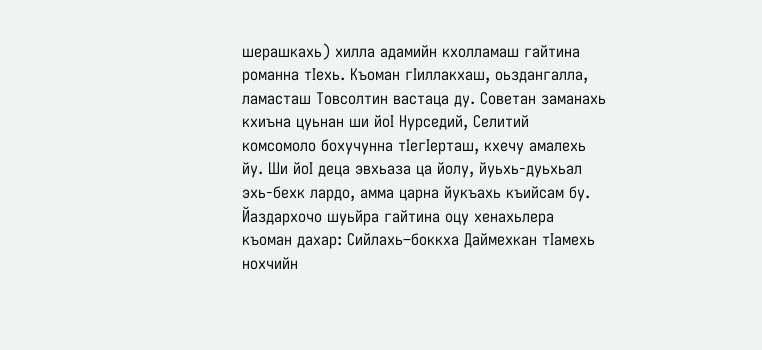шерашкахь) хилла адамийн кхолламаш гайтина романна тIехь. Къоман гIиллакхаш, оьздангалла, ламасташ Товсолтин вастаца ду. Советан заманахь кхиъна цуьнан ши йоI Нурседий, Селитий комсомоло бохучунна тIегIерташ, кхечу амалехь йу. Ши йоI деца эвхьаза ца йолу, йуьхь-дуьхьал эхь-бехк лардо, амма царна йукъахь къийсам бу. Йаздархочо шуьйра гайтина оцу хенахьлера къоман дахар: Сийлахь–боккха Даймехкан тIамехь нохчийн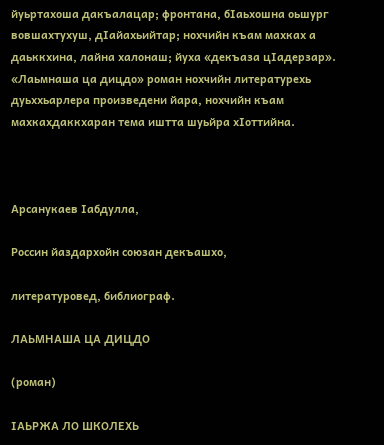йуьртахоша дакъалацар; фронтана, бIаьхошна оьшург вовшахтухуш, дIайахьийтар; нохчийн къам махках а даьккхина, лайна халонаш; йуха «декъаза цIадерзар». «Лаьмнаша ца дицдо» роман нохчийн литературехь дуьххьарлера произведени йара, нохчийн къам махкахдаккхаран тема иштта шуьйра хIоттийна.



Арсанукаев Iабдулла,

Россин йаздархойн союзан декъашхо,

литературовед, библиограф.

ЛАЬМНАША ЦА ДИЦДО

(роман)

IАЬРЖА ЛО ШКОЛЕХЬ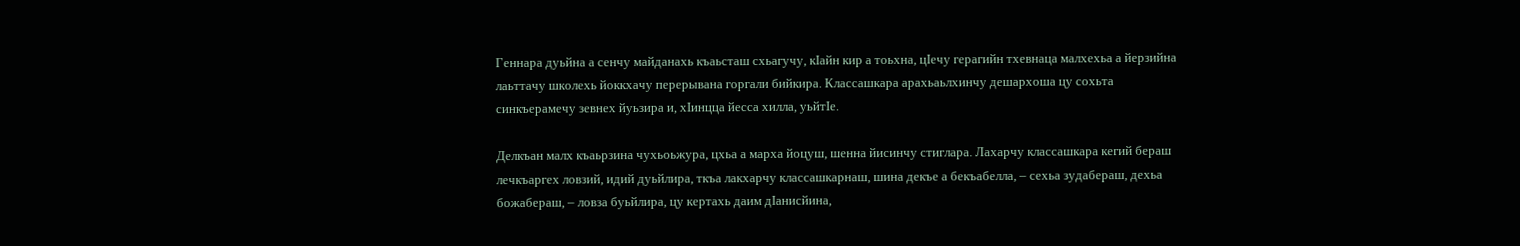Геннара дуьйна а сенчу майданахь къаьсташ схьагучу, кIайн кир а тоьхна, цIечу герагийн тхевнаца малхехьа а йерзийна лаьттачу школехь йоккхачу перерывана горгали бийкира. Классашкара арахьаьлхинчу дешархоша цу сохьта синкъерамечу зевнех йуьзира и, хIинцца йесса хилла, уьйтIе.

Делкъан малх къаьрзина чухьоьжура, цхьа а марха йоцуш, шенна йисинчу стиглара. Лахарчу классашкара кегий бераш лечкъаргех ловзий, идий дуьйлира, ткъа лакхарчу классашкарнаш, шина декъе а бекъабелла, – сехьа зудабераш, дехьа божабераш, – ловза буьйлира, цу кертахь даим дIанисйина,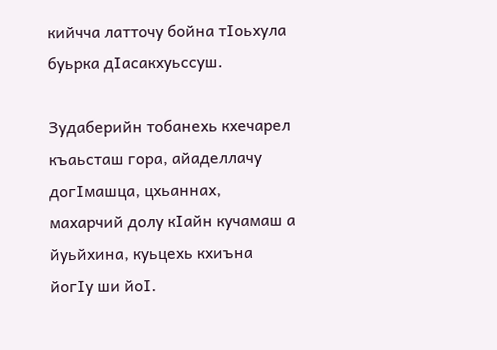кийчча латточу бойна тIоьхула буьрка дIасакхуьссуш.

Зудаберийн тобанехь кхечарел къаьсташ гора, айаделлачу догIмашца, цхьаннах, махарчий долу кIайн кучамаш а йуьйхина, куьцехь кхиъна йогIу ши йоI.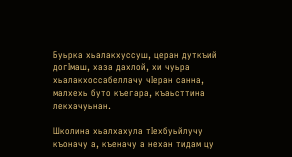Буьрка хьалакхуссуш, церан дуткъий догIмаш, хаза дахлой, хи чуьра хьалакхоссабеллачу чIеран санна, малхехь буто къегара, къаьсттина лекхачуьнан.

Школина хьалхахула тIехбуьйлучу къоначу а, къеначу а нехан тидам цу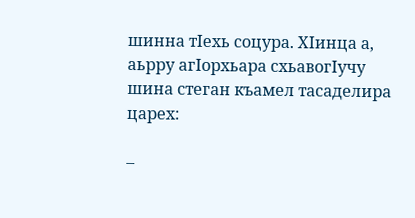шинна тIехь соцура. ХIинца а, аьрру агIорхьара схьавогIучу шина стеган къамел тасаделира царех:

–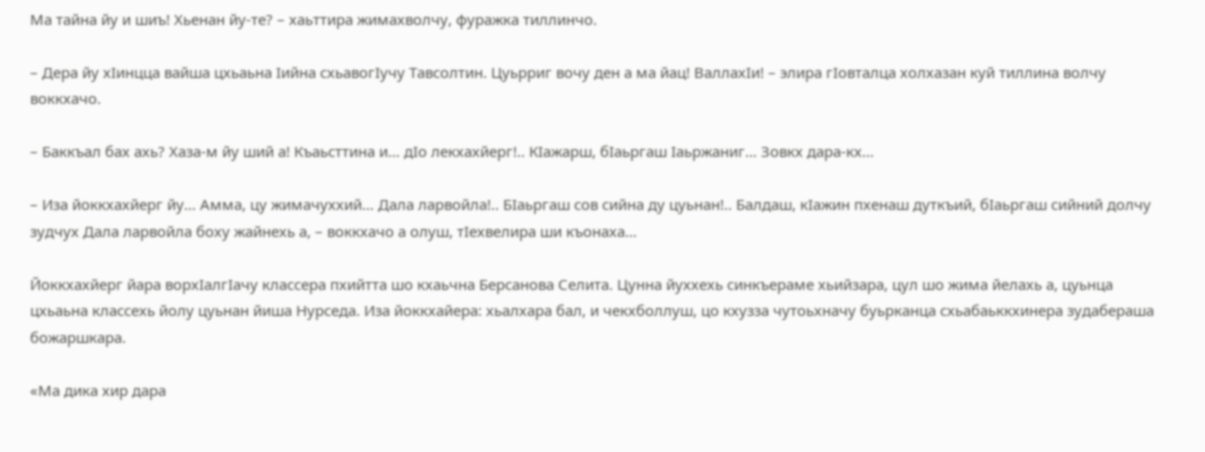Ма тайна йу и шиъ! Хьенан йу-те? – хаьттира жимахволчу, фуражка тиллинчо.

– Дера йу хIинцца вайша цхьаьна Iийна схьавогIучу Тавсолтин. Цуьрриг вочу ден а ма йац! ВаллахIи! – элира гIовталца холхазан куй тиллина волчу воккхачо.

– Баккъал бах ахь? Хаза-м йу ший а! Къаьсттина и… дIо лекхахйерг!.. КIажарш, бIаьргаш Iаьржаниг… Зовкх дара-кх…

– Иза йоккхахйерг йу… Амма, цу жимачуххий… Дала ларвойла!.. БIаьргаш сов сийна ду цуьнан!.. Балдаш, кIажин пхенаш дуткъий, бIаьргаш сийний долчу зудчух Дала ларвойла боху жайнехь а, – воккхачо а олуш, тIехвелира ши къонаха…

Йоккхахйерг йара ворхIалгIачу классера пхийтта шо кхаьчна Берсанова Селита. Цунна йуххехь синкъераме хьийзара, цул шо жима йелахь а, цуьнца цхьаьна классехь йолу цуьнан йиша Нурседа. Иза йоккхайера: хьалхара бал, и чекхболлуш, цо кхузза чутоьхначу буьрканца схьабаьккхинера зудабераша божаршкара.

«Ма дика хир дара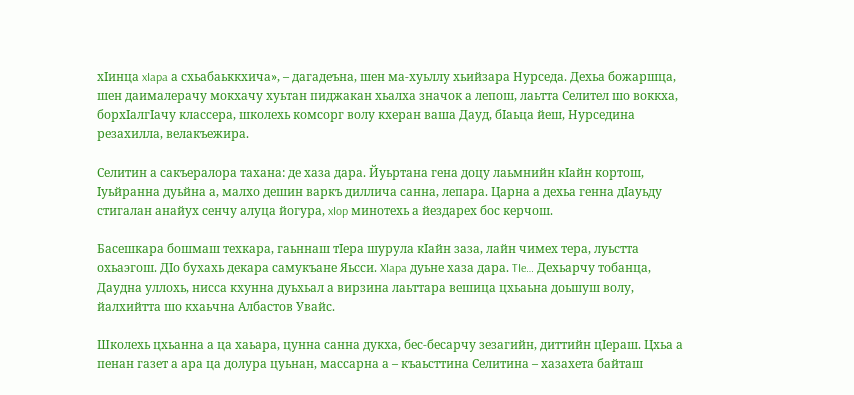хIинца xIapa а схьабаьккхича», – дагадеъна, шен ма-хуьллу хьийзара Нурседа. Дехьа божаршца, шен даималерачу мокхачу хуьтан пиджакан хьалха значок а лепош, лаьтта Селител шо воккха, борхIалгIачу классера, школехь комсорг волу кхеран ваша Дауд, бIаьца йеш, Нурседина резахилла, велакъежира.

Селитин а сакъералора тахана: де хаза дара. Йуьртана гена доцу лаьмнийн кIайн кортош, Iуьйранна дуьйна а, малхо дешин варкъ диллича санна, лепара. Царна а дехьа генна дIауьду стигалан анайух сенчу алуца йогура, xIop минотехь а йездарех бос керчош.

Басешкара бошмаш техкара, гаьннаш тIера шурула кIайн заза, лайн чимех тера, луьстта охьаэгош. ДIо бухахь декара самукъане Яьсси. XIapa дуьне хаза дара. TIe… Дехьарчу тобанца, Даудна уллохь, нисса кхунна дуьхьал а вирзина лаьттара вешица цхьаьна доьшуш волу, йалхийтта шо кхаьчна Албастов Увайс.

Школехь цхьанна а ца хаьара, цунна санна дукха, бес-бесарчу зезагийн, диттийн цIераш. Цхьа а пенан газет а ара ца долура цуьнан, массарна а – къаьсттина Селитина – хазахета байташ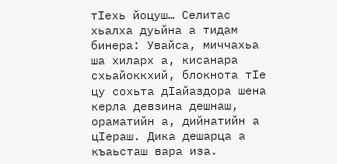тIехь йоцуш… Селитас хьалха дуьйна а тидам бинера: Увайса, миччахьа ша хиларх а, кисанара схьайоккхий, блокнота тIе цу сохьта дIайаздора шена керла девзина дешнаш, ораматийн а, дийнатийн а цIераш. Дика дешарца а къаьсташ вара иза.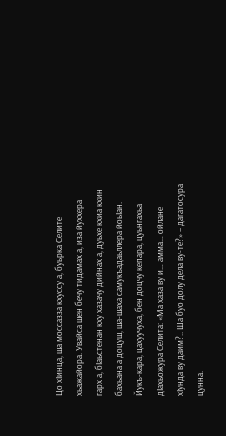Цо хIинца, ша моссазза кхуссу а, буьрка Селите хьажайора. Увайса шен бечу тидамах а, иза йуххера гарх а, бIаьстенан кху хазачу дийнах а, дуьхе кхиа кхин бахьана а доцуш, ша-шаха самукъадаьллера йоьIан. Йукъ-кара, цахуучуха, бен доцчу кепара, цуьнгахьа дIахьожура Селита: «Ма хаза ву и… амма… ойлане хIунда ву даим?.. Ша буо долу дела ву-те?» – дагатосура цунна.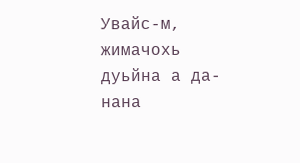Увайс-м, жимачохь дуьйна а да-нана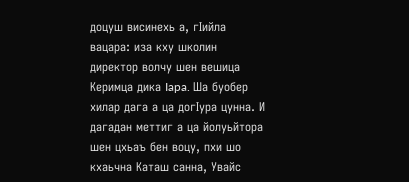доцуш висинехь а, гIийла вацара: иза кху школин директор волчу шен вешица Керимца дика Iapa. Ша буобер хилар дага а ца догIура цунна. И дагадан меттиг а ца йолуьйтора шен цхьаъ бен воцу, пхи шо кхаьчна Каташ санна, Увайс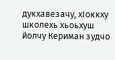дукхавезачу, хIоккху школехь хьоьхуш йолчу Кериман зудчо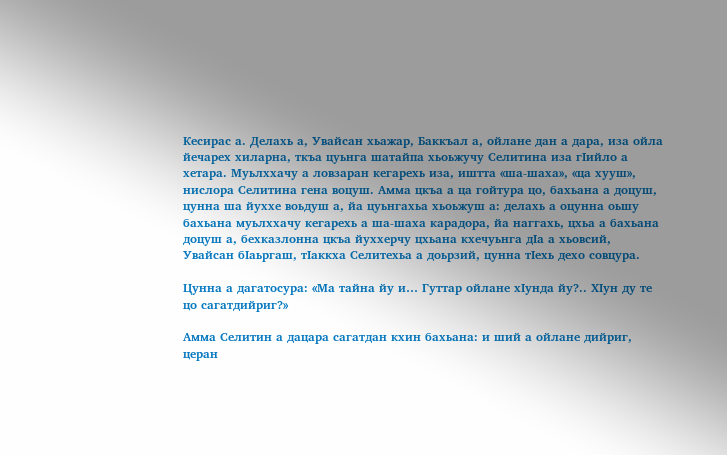Кесирас а. Делахь а, Увайсан хьажар, Баккъал а, ойлане дан а дара, иза ойла йечарех хиларна, ткъа цуьнга шатайпа хьоьжучу Селитина иза гIийло а хетара. Муьлххачу а ловзаран кегарехь иза, иштта «ша-шаха», «ца хууш», нислора Селитина гена воцуш. Амма цкъа а ца гойтура цо, бахьана а доцуш, цунна ша йуххе воьдуш а, йа цуьнгахьа хьоьжуш а: делахь а оцунна оьшу бахьана муьлххачу кегарехь а ша-шаха карадора, йа наггахь, цхьа а бахьана доцуш а, бехказлонна цкъа йуххерчу цхьана кхечуьнга дIа а хьовсий, Увайсан бIаьргаш, тIаккха Селитехьа а доьрзий, цунна тIехь дехо совцура.

Цунна а дагатосура: «Ма тайна йу и… Гуттар ойлане хIунда йу?.. ХIун ду те цо сагатдийриг?»

Амма Селитин а дацара сагатдан кхин бахьана: и ший а ойлане дийриг, церан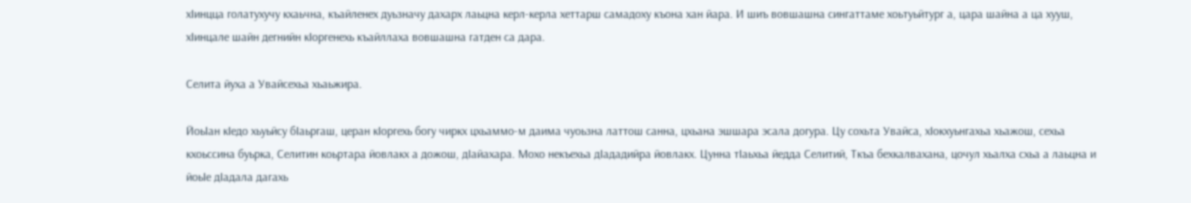хIинцца голатухучу кхаьчна, къайленех дуьзначу дахарх лаьцна керл-керла хеттарш самадоху къона хан йара. И шиъ вовшашна сингаттаме хоьтуьйтург а, цара шайна а ца хууш, хIинцале шайн дегнийн кIоргенехь къайллаха вовшашна гатден са дара.

Селита йуха а Увайсехьа хьаьжира.

ЙоьIан кIедо хьуьйсу бIаьргаш, церан кIоргехь богу чиркх цхьаммо-м даима чуоьзна латтош санна, цхьана эшшара эсала догура. Цу сохьта Увайса, хIокхуьнгахьа хьажош, сехьа кхоьссина буьрка, Селитин коьртара йовлакх а дожош, дIайахара. Мохо некъехьа дIададийра йовлакх. Цунна тIаьхьа йедда Селитий, Ткъа бехкалвахана, цочул хьалха схьа а лаьцна и йоьIе дIадала дагахь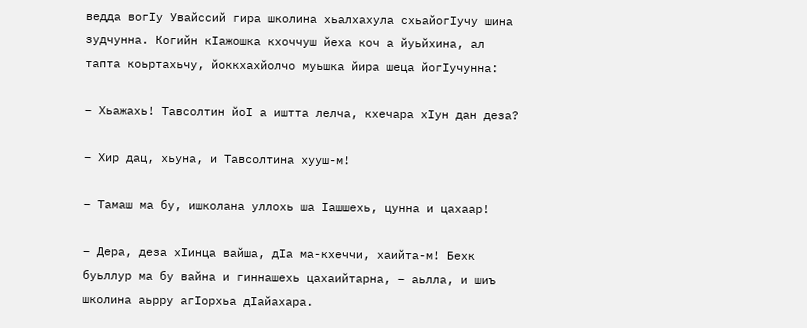ведда вогIу Увайссий гира школина хьалхахула схьайогIучу шина зудчунна. Когийн кIажошка кхоччуш йеха коч а йуьйхина, ал тапта коьртахьчу, йоккхахйолчо муьшка йира шеца йогIучунна:

– Хьажахь! Тавсолтин йоI а иштта лелча, кхечара хIун дан деза?

– Хир дац, хьуна, и Тавсолтина хууш-м!

– Тамаш ма бу, ишколана уллохь ша Iашшехь, цунна и цахаар!

– Дера, деза хIинца вайша, дIа ма-кхеччи, хаийта-м! Бехк буьллур ма бу вайна и гиннашехь цахаийтарна, – аьлла, и шиъ школина аьрру агIорхьа дIайахара.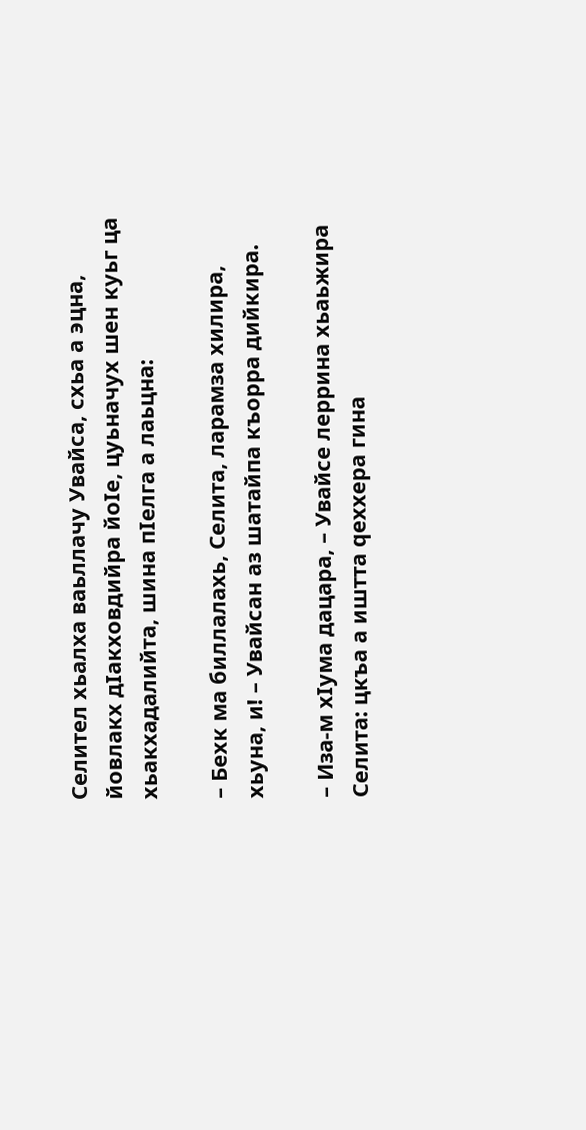Селител хьалха ваьллачу Увайса, схьа а эцна, йовлакх дIакховдийра йоIе, цуьначух шен куьг ца хьакхадалийта, шина пIелга а лаьцна:

– Бехк ма биллалахь, Селита, ларамза хилира, хьуна, и! – Увайсан аз шатайпа къорра дийкира.

– Иза-м хIума дацара, – Увайсе леррина хьаьжира Селита: цкъа а иштта qeххера гина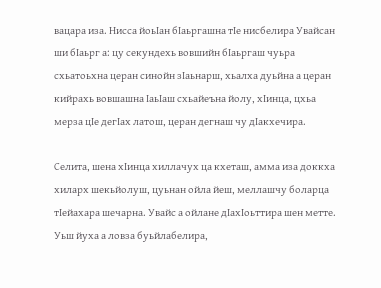вацара иза. Нисса йоьIан бIаьргашна тIе нисбелира Увайсан ши бIаьрг а: цу секундехь вовшийн бIаьргаш чуьра схьатоьхна церан синойн зIаьнарш, хьалха дуьйна а церан кийрахь вовшашна IаьIаш схьайеъна йолу, хIинца, цхьа мерза цIе дегIах латош, церан дегнаш чу дIакхечира.

Селита, шена хIинца хиллачух ца кхеташ, амма иза доккха хиларх шекьйолуш, цуьнан ойла йеш, меллашчу боларца тIейахара шечарна. Увайс а ойлане дIахIоьттира шен метте. Уьш йуха а ловза буьйлабелира,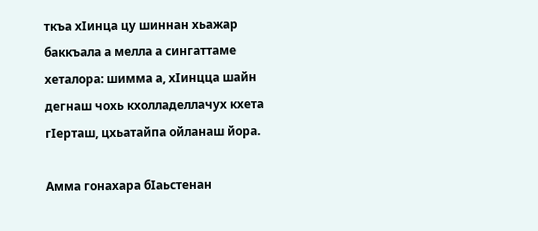ткъа хIинца цу шиннан хьажар баккъала а мелла а сингаттаме хеталора: шимма а, хIинцца шайн дегнаш чохь кхолладеллачух кхета гIерташ, цхьатайпа ойланаш йора.

Амма гонахара бIаьстенан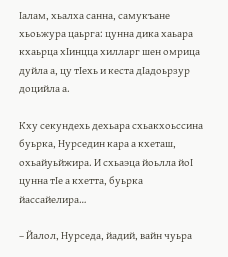Iалам, хьалха санна, самукъане хьоьжура цаьрга: цунна дика хаьара кхаьрца хIинцца хилларг шен омрица дуйла а, цу тIехь и кеста дIадоьрзур доцийла а.

Кху секундехь дехьара схьакхоьссина буьрка, Нурседин кара а кхеташ, охьайуьйжира. И схьаэца йоьлла йоI цунна тIе а кхетта, буьрка йассайелира…

– Йалол, Нурседа, йадий, вайн чуьра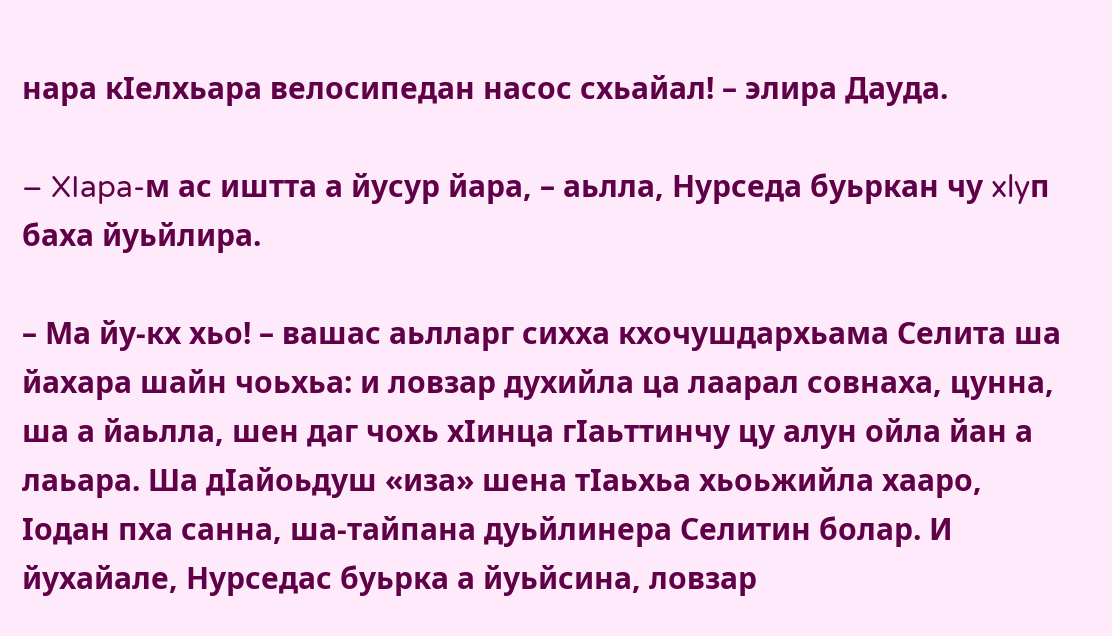нара кIелхьара велосипедан насос схьайал! – элира Дауда.

– XIapa-м ас иштта а йусур йара, – аьлла, Нурседа буьркан чу xlyп баха йуьйлира.

– Ма йу-кх хьо! – вашас аьлларг сихха кхочушдархьама Селита ша йахара шайн чоьхьа: и ловзар духийла ца лаарал совнаха, цунна, ша а йаьлла, шен даг чохь хIинца гIаьттинчу цу алун ойла йан а лаьара. Ша дIайоьдуш «иза» шена тIаьхьа хьоьжийла хааро, Iодан пха санна, ша-тайпана дуьйлинера Селитин болар. И йухайале, Нурседас буьрка а йуьйсина, ловзар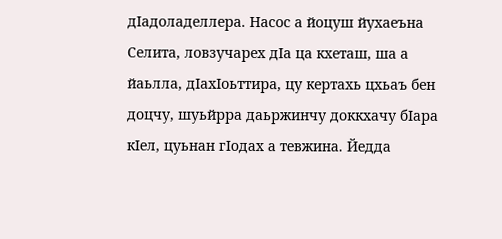дIадоладеллера. Насос а йоцуш йухаеъна Селита, ловзучарех дIа ца кхеташ, ша а йаьлла, дIахIоьттира, цу кертахь цхьаъ бен доцчу, шуьйрра даьржинчу доккхачу бIара кIел, цуьнан гIодах а тевжина. Йедда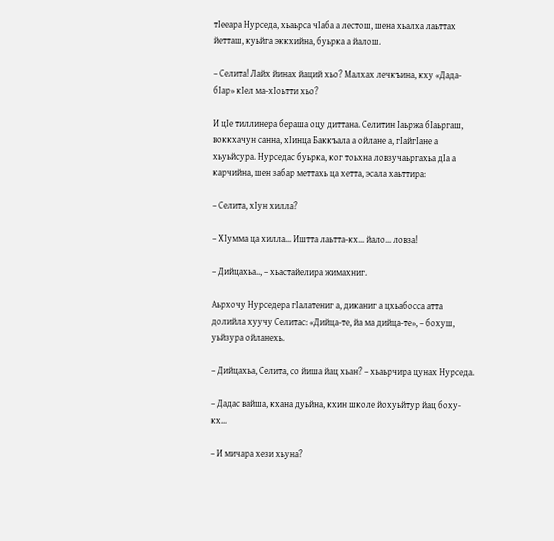тIееара Нурседа, хьаьрса чIаба а лестош, шена хьалха лаьттах йетташ, куьйга эккхийна, буьрка а йалош.

– Селита! Лайх йинах йаций хьо? Малхах лечкъина, кху «Дада-бIар» кIел ма-хIоьтти хьо?

И цIе тиллинера бераша оцу диттана. Селитин Iаьржа бIаьргаш, воккхачун санна, хIинца Баккъала а ойлане а, гIайгIане а хьуьйсура. Нурседас буьрка, ког тоьхна ловзучаьргахьа дIа а карчийна, шен забар меттахь ца хетта, эсала хаьттира:

– Селита, хIун хилла?

– ХIумма ца хилла… Иштта лаьтта-кх… йало… ловза!

– Дийцахьа.., – хьастайелира жимахниг.

Аьрхочу Нурседера гIалатениг а, диканиг а цхьабосса атта долийла хуучу Селитас: «Дийца-те, йа ма дийца-те», – бохуш, уьйзура ойланехь.

– Дийцахьа, Селита, со йиша йац хьан? – хьаьрчира цунах Нурседа.

– Дадас вайша, кхана дуьйна, кхин школе йохуьйтур йац боху-кх…

– И мичара хези хьуна?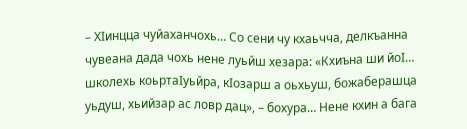– ХIинцца чуйаханчохь… Со сени чу кхаьчча, делкъанна чувеана дада чохь нене луьйш хезара: «Кхиъна ши йоI… школехь коьртаIуьйра, кIозарш а оьхьуш, божаберашца уьдуш, хьийзар ас ловр дац», – бохура… Нене кхин а бага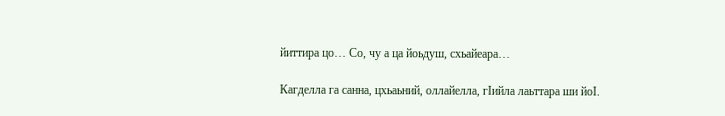йиттира цо… Со, чу а ца йоьдуш, схьайеара…

Кагделла га санна, цхьаьний, оллайелла, гIийла лаьттара ши йоI.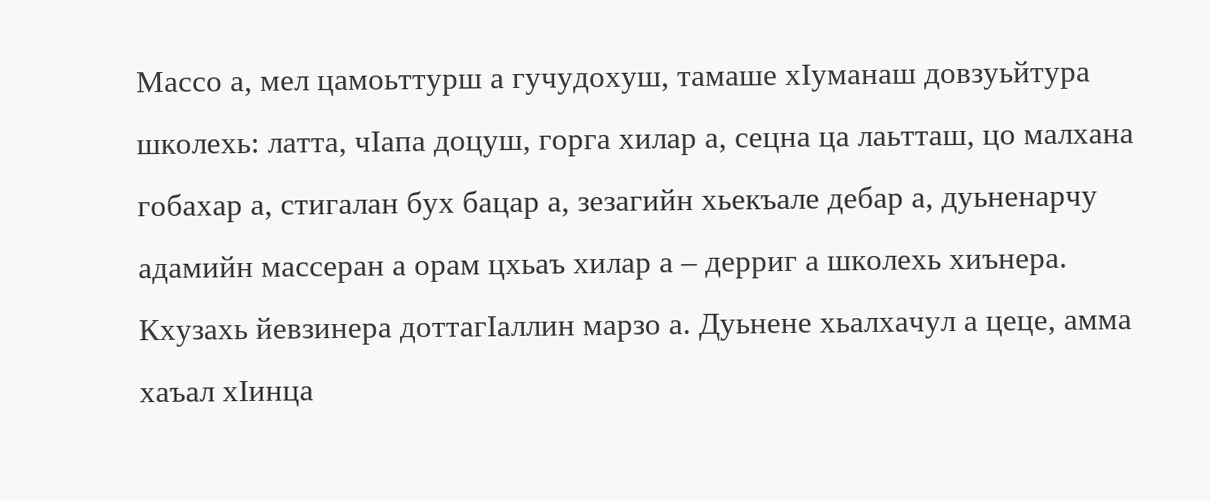Массо а, мел цамоьттурш а гучудохуш, тамаше хIуманаш довзуьйтура школехь: латта, чIапа доцуш, горга хилар а, сецна ца лаьтташ, цо малхана гобахар а, стигалан бух бацар а, зезагийн хьекъале дебар а, дуьненарчу адамийн массеран а орам цхьаъ хилар а – дерриг а школехь хиънера. Кхузахь йевзинера доттагIаллин марзо а. Дуьнене хьалхачул а цеце, амма хаъал хIинца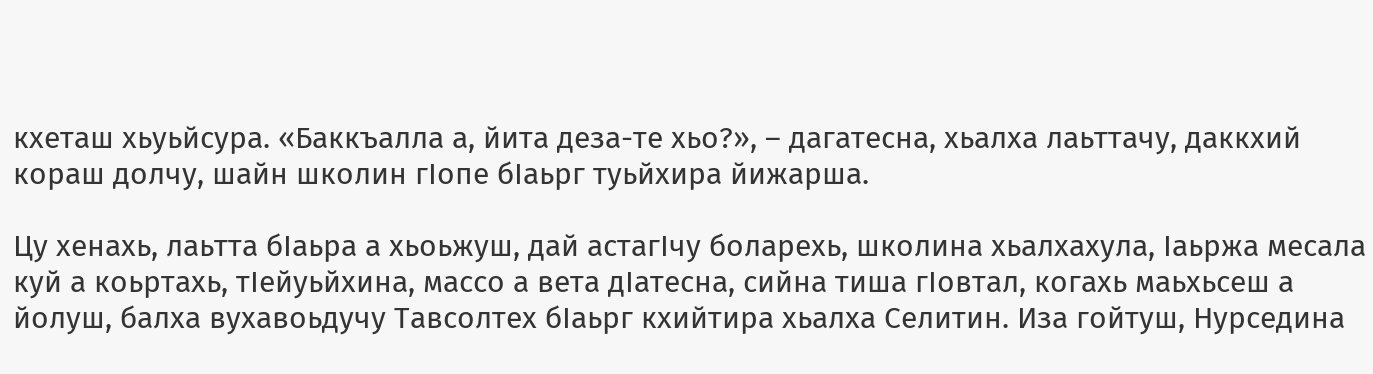кхеташ хьуьйсура. «Баккъалла а, йита деза-те хьо?», – дагатесна, хьалха лаьттачу, даккхий кораш долчу, шайн школин гIoпe бIаьрг туьйхира йижарша.

Цу хенахь, лаьтта бIаьра а хьоьжуш, дай астагIчу боларехь, школина хьалхахула, Iаьржа месала куй а коьртахь, тIейуьйхина, массо а вета дIатесна, сийна тиша гIовтал, когахь маьхьсеш а йолуш, балха вухавоьдучу Тавсолтех бIаьрг кхийтира хьалха Селитин. Иза гойтуш, Нурседина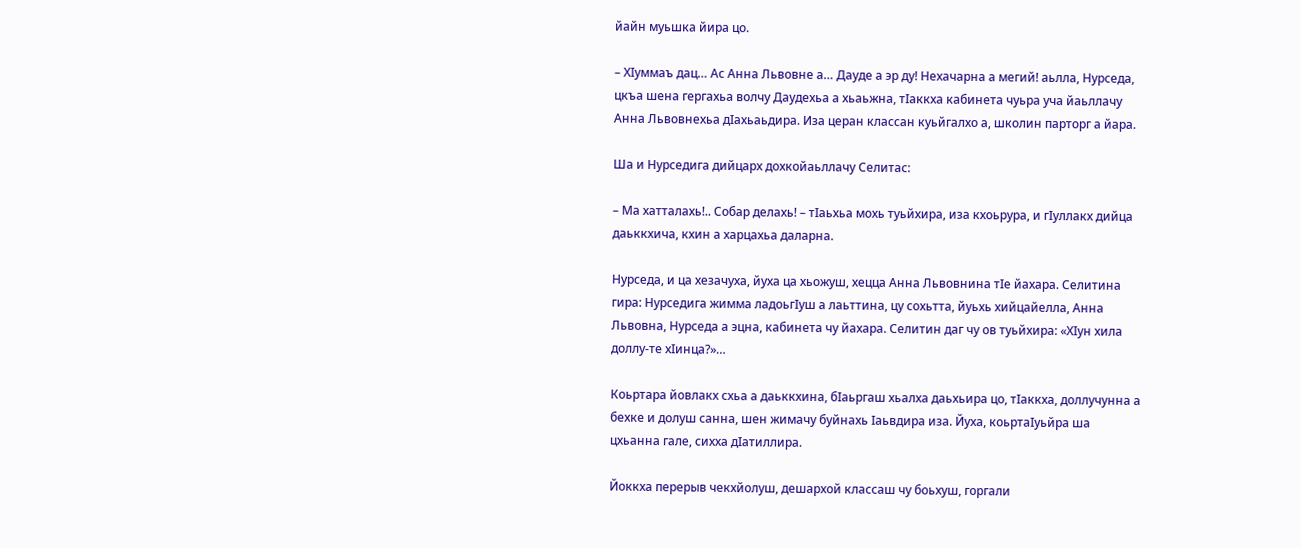йайн муьшка йира цо.

– ХIуммаъ дац… Ас Анна Львовне а… Дауде а эр ду! Нехачарна а мегий! аьлла, Нурседа, цкъа шена гергахьа волчу Даудехьа а хьаьжна, тIаккха кабинета чуьра уча йаьллачу Анна Львовнехьа дIахьаьдира. Иза церан классан куьйгалхо а, школин парторг а йара.

Ша и Нурседига дийцарх дохкойаьллачу Селитас:

– Ма хатталахь!.. Собар делахь! – тIаьхьа мохь туьйхира, иза кхоьрура, и гIуллакх дийца даьккхича, кхин а харцахьа даларна.

Нурседа, и ца хезачуха, йуха ца хьожуш, хецца Анна Львовнина тIе йахара. Селитина гира: Нурседига жимма ладоьгIуш а лаьттина, цу сохьтта, йуьхь хийцайелла, Анна Львовна, Нурседа а эцна, кабинета чу йахара. Селитин даг чу ов туьйхира: «ХIун хила доллу-те хIинца?»…

Коьртара йовлакх схьа а даьккхина, бIаьргаш хьалха даьхьира цо, тIаккха, доллучунна а бехке и долуш санна, шен жимачу буйнахь Iаьвдира иза. Йуха, коьртаIуьйра ша цхьанна гале, сихха дIатиллира.

Йоккха перерыв чекхйолуш, дешархой классаш чу боьхуш, горгали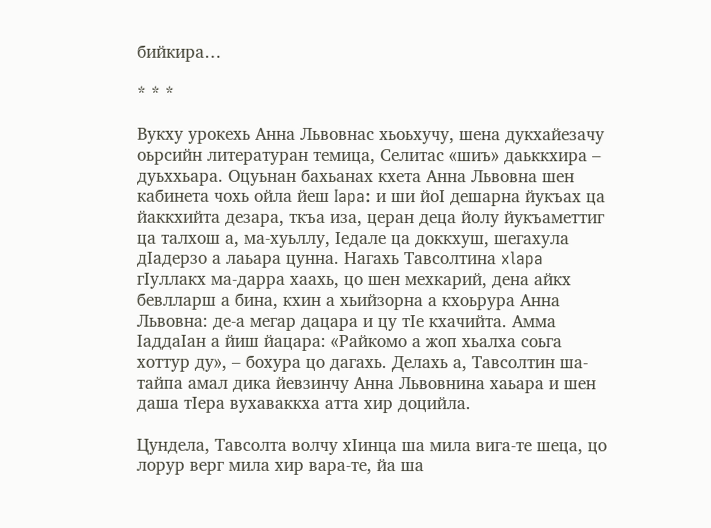бийкира…

* * *

Вукху урокехь Анна Львовнас хьоьхучу, шена дукхайезачу оьрсийн литературан темица, Селитас «шиъ» даьккхира – дуьххьара. Оцуьнан бахьанах кхета Анна Львовна шен кабинета чохь ойла йеш Iapa: и ши йоI дешарна йукъах ца йаккхийта дезара, ткъа иза, церан деца йолу йукъаметтиг ца талхош а, ма-хуьллу, Iедале ца доккхуш, шегахула дIадерзо а лаьара цунна. Нагахь Тавсолтина xlapa гIуллакх ма-дарра хаахь, цо шен мехкарий, дена айкх бевлларш а бина, кхин а хьийзорна а кхоьрура Анна Львовна: де-а мегар дацара и цу тIе кхачийта. Амма IаддаIан а йиш йацара: «Райкомо а жоп хьалха соьга хоттур ду», – бохура цо дагахь. Делахь а, Тавсолтин ша-тайпа амал дика йевзинчу Анна Львовнина хаьара и шен даша тIера вухаваккха атта хир доцийла.

Цундела, Тавсолта волчу хIинца ша мила вига-те шеца, цо лорур верг мила хир вара-те, йа ша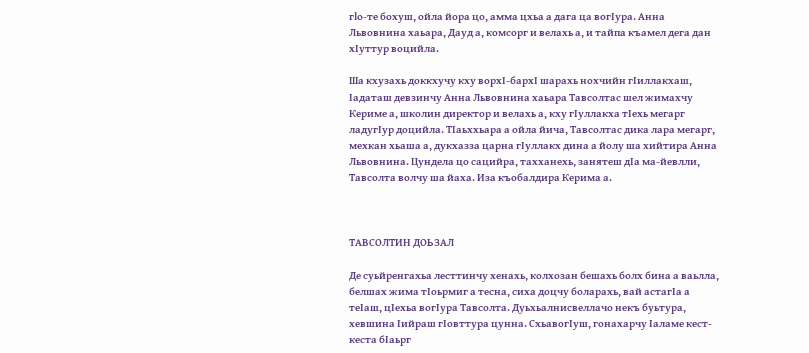гlo-те бохуш, ойла йора цо, амма цхьа а дага ца вогIура. Анна Львовнина хаьара, Дауд а, комсорг и велахь а, и тайпа къамел дега дан хIуттур воцийла.

Ша кхузахь доккхучу кху ворхI-бархI шарахь нохчийн гIиллакхаш, Iадаташ девзинчу Анна Львовнина хаьара Тавсолтас шел жимахчу Кериме а, школин директор и велахь а, кху гIуллакха тIехь мегарг ладугIур доцийла. ТIаьххьара а ойла йича, Тавсолтас дика лара мегарг, мехкан хьаша а, дукхазза царна гIуллакх дина а йолу ша хийтира Анна Львовнина. Цундела цо сацийра, тахханехь, занятеш дIа ма-йевлли, Тавсолта волчу ша йаха. Иза къобалдира Керима а.



ТАВСОЛТИН ДОЬЗАЛ

Де суьйренгахьа лесттинчу хенахь, колхозан бешахь болх бина а ваьлла, белшах жима тIоьрмиг а тесна, сиха доцчу боларахь, вай астагIа а теIаш, цIехьа вогIура Тавсолта. Дуьхьалнисвеллачо некъ буьтура, хевшина Iийраш гIовттура цунна. СхьавогIуш, гонахарчу Iаламе кест-кеста бIаьрг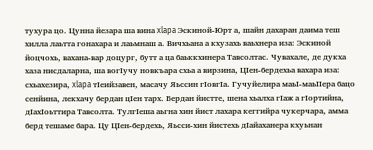тухура цо. Цунна йезара ша вина xlapa Эскиной-Юрт а, шайн дахаран даима теш хилла лаьтта гонахара и лаьмнаш а. Вичхьана а кхузахь ваьхнера иза: Эскиной йоцчохь, вахана-вар доцург, бутт а ца баьккхинера Тавсолтас. Чувахале, де дукха хаза нисдаларна, ша вогIучу новкъара схьа а вирзина, ЦIен-бердехьа вахара иза: схьахезира, xlapa тIеийзавен, масачу Яьссин гIовгIа. Гучуйелира маьI-маьIIера бацо сенйина, лекхачу бердан цIен тарх. Бердан йистте, шена хьалха гIаж а гIортийна, дIахIоьттира Тавсолта. ТулгIеша аьгна хин йист лахара кеггийра чукерчара, амма берд тешаме бара. Цу ЦIен-бердехь, Яьсси-хин йистехь дIайаханера кхуьнан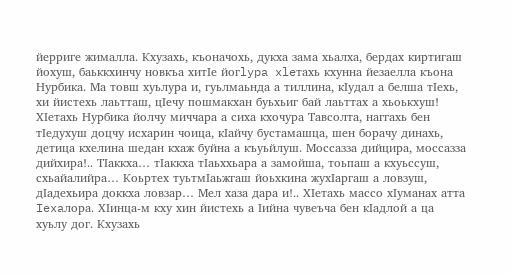йерриге жималла. Кхузахь, къоначохь, дукха зама хьалха, бердах киртигаш йохуш, баьккхинчу новкъа хитIе йoгlypa xleтахь кхунна йезаелла къона Нурбика. Ма товш хуьлура и, гуьлмаьнда а тиллина, кIудал а белша тIехь, хи йистехь лаьтташ, цIечу пошмакхан буьхьиг бай лаьттах а хьоькхуш! ХIетахь Нурбика йолчу миччара а сиха кхочура Тавсолта, наггахь бен тIедухуш доцчу исхарин чоица, кIайчу бустамашца, шен борачу динахь, детица кхелина шедан кхаж буйна а къуьйлуш. Моссазза дийцира, моссазза дийхира!.. ТIаккха… тIаккха тIаьххьара а замойша, тоьпаш а кхуьссуш, схьайалийра… Коьртех туьтмIаьжгаш йоьхкина жухIаргаш а ловзуш, дIадехьира доккха ловзар… Мел хаза дара и!.. ХIетахь массо хIуманах атта Iexaлора. ХIинца-м кху хин йистехь а Iийна чувеъча бен кIадлой а ца хуьлу дог. Кхузахь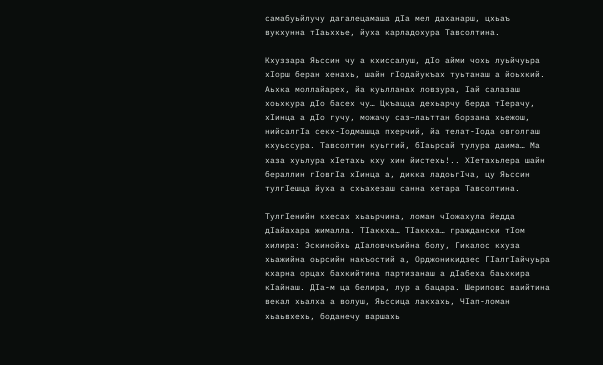самабуьйлучу дагалецамаша дIа мел даханарш, цхьаъ вукхунна тIаьххье, йуха карладохура Тавсолтина.

Кхуззара Яьссин чу а кхиссалуш, дIо айми чохь луьйчуьра хIорш беран хенахь, шайн гIодайукъах туьтанаш а йоьхкий. Аьхка моллайарех, йа куьлланах ловзура, Iай салазаш хоьхкура дIо басех чу… Цкъацца дехьарчу берда тIерачу, хIинца а дIо гучу, можачу саз–лаьттан борзана хьежош, нийсалгIа секх-Iодмашца пхерчий, йа телат-Iода овголгаш кхуьссура. Тавсолтин куьггий, бIаьрсай тулура даима… Ма хаза хуьлура хIетахь кху хин йистехь!.. ХIетахьлера шайн бераллин гIовгIа хIинца а, дикка ладоьгIча, цу Яьссин тулгIешца йуха а схьахезаш санна хетара Тавсолтина.

ТулгIенийн кхесах хьаьрчина, ломан чIожахула йедда дIайахара жималла. ТIаккха… ТIаккха… граждански тIом хилира: Эскинойхь дIаловчкъийна болу, Гикалос кхуза хьажийна оьрсийн накъостий а, Орджоникидзес ГIалгIайчуьра кхарна орцах бахкийтина партизанаш а дIабеха баьхкира кIайнаш. ДIа-м ца белира, лур а бацара. Шериповс ваийтина векал хьалха а волуш, Яьссица лакхахь, ЧIап-ломан хьаьвхехь, боданечу варшахь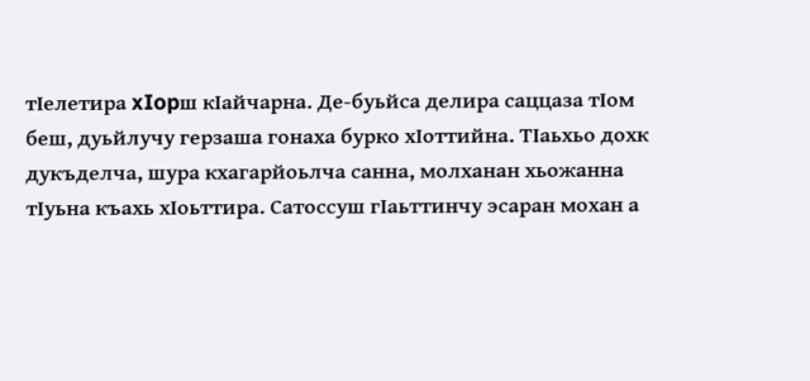тIелетира xIopш кIайчарна. Де-буьйса делира саццаза тIом беш, дуьйлучу герзаша гонаха бурко хIоттийна. ТIаьхьо дохк дукъделча, шура кхагарйоьлча санна, молханан хьожанна тIуьна къахь хIоьттира. Сатоссуш гIаьттинчу эсаран мохан а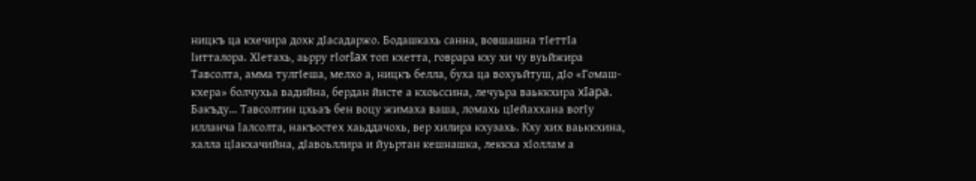ницкъ ца кхечира дохк дIасадаржо. Бодашкахь санна, вовшашна тIеттIа Iитталора. ХIетахь, аьрру гIoгIax топ кхетта, говрара кху хи чу вуьйжира Тавсолта, амма тулгIеша, мелхо а, ницкъ белла, буха ца вохуьйтуш, дIо «Гомаш-кхера» болчухьа вадийна, бердан йисте а кхоьссина, лечуьра ваьккхира xIapa. Бакъду… Тавсолтин цхьаъ бен воцу жимаха ваша, ломахь цIейаххана вогIу илланча Iалсолта, накъостех хаьддачохь, вер хилира кхузахь. Кху хих ваьккхина, халла цIакхачийна, дIавоьллира и йуьртан кешнашка, леккха хIоллам а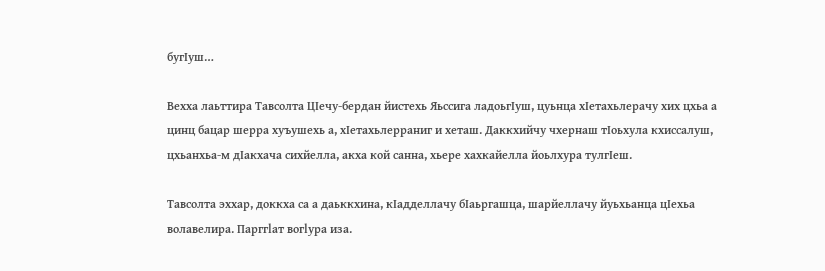бугIуш…

Вехха лаьттира Тавсолта ЦIечу-бердан йистехь Яьссига ладоьгIуш, цуьнца хIетахьлерачу хих цхьа а цинц бацар шерра хуъушехь а, хIетахьлерраниг и хеташ. Даккхийчу чхернаш тIоьхула кхиссалуш, цхьанхьа-м дIакхача сихйелла, акха кой санна, хьере хахкайелла йоьлхура тулгIеш.

Тавсолта эххар, доккха са а даьккхина, кIадделлачу бIаьргашца, шарйеллачу йуьхьанца цIехьа волавелира. Пapггlaт вогlуpa иза.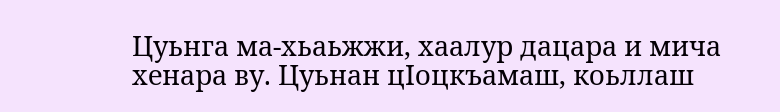Цуьнга ма-хьаьжжи, хаалур дацара и мича хенара ву. Цуьнан цIоцкъамаш, коьллаш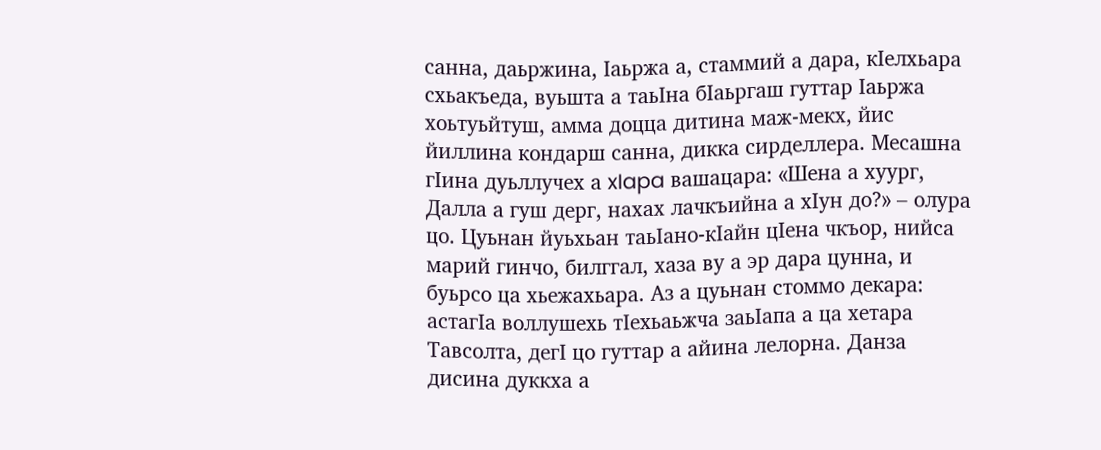санна, даьржина, Iаьржа а, стаммий а дара, кIелхьара схьакъеда, вуьшта а таьIна бIаьргаш гуттар Iаьржа хоьтуьйтуш, амма доцца дитина маж-мекх, йис йиллина кондарш санна, дикка сирделлера. Месашна гIина дуьллучех а xIapa вашацара: «Шена а хуург, Далла а гуш дерг, нахах лачкъийна а хIун до?» – олура цо. Цуьнан йуьхьан таьIано-кIайн цIена чкъор, нийса марий гинчо, билггал, хаза ву а эр дара цунна, и буьрсо ца хьежахьара. Аз а цуьнан стоммо декара: астагIa воллушехь тIехьаьжча заьIапа а ца хетара Тавсолта, дегI цо гуттар а айина лелорна. Данза дисина дуккха а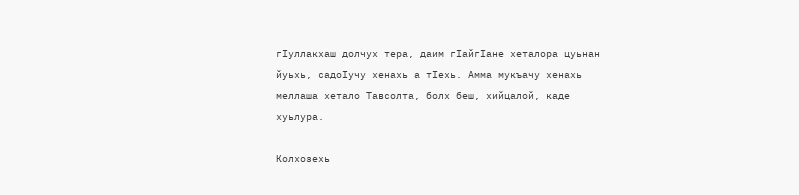гIуллакхаш долчух тера, даим гIайгIане хеталора цуьнан йуьхь, садоIучу хенахь а тIехь. Амма мукъачу хенахь меллаша хетало Тавсолта, болх беш, хийцалой, каде хуьлура.

Колхозехь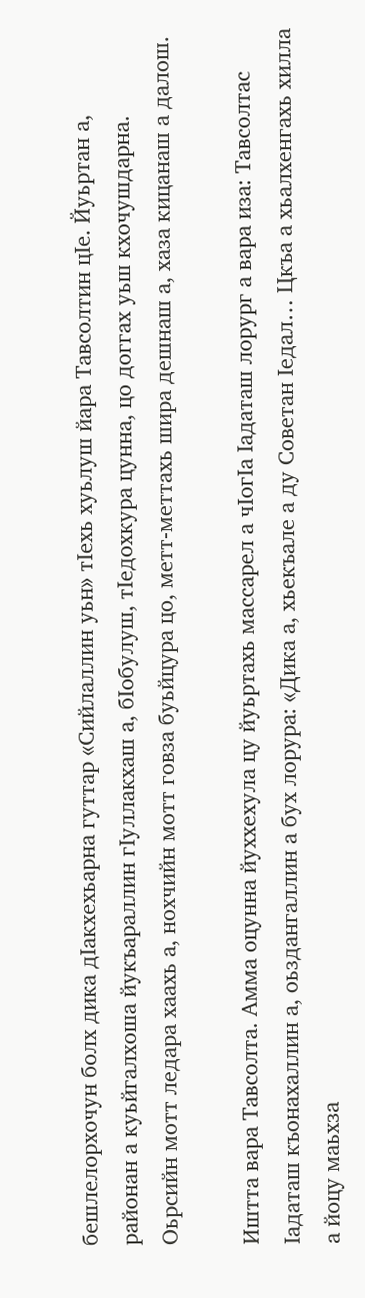бешлелорхочун болх дика дIакхехьарна гуттар «Сийлаллин уьн» тIехь хуьлуш йара Тавсолтин цIе. Йуьртан а, районан а куьйгалхоша йукъараллин гIуллакхаш а, бIобулуш, тIедохкура цунна, цо доггах уьш кхочушдарна. Оьрсийн мотт ледара хаахь а, нохчийн мотт говза буьйцура цо, метт-меттахь шира дешнаш а, хаза кицанаш а далош.

Иштта вара Тавсолта. Амма оцунна йуххехула цу йуьртахь массарел а чIогIа Iадаташ лорург а вара иза: Тавсолтас Iадаташ къонахаллин а, оьздангаллин а бух лорура: «Дика а, хьекъале а ду Советан Iедал… Цкъа а хьалхенгахь хилла а йоцу маьхза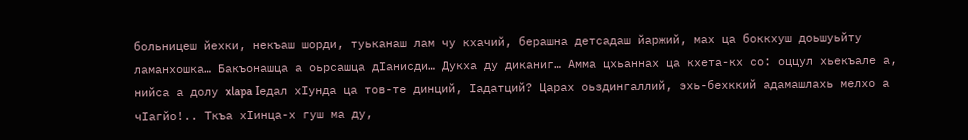больницеш йехки, некъаш шорди, туьканаш лам чу кхачий, берашна детсадаш йаржий, мах ца боккхуш доьшуьйту ламанхошка… Бакъонашца а оьрсашца дIанисди… Дукха ду диканиг… Амма цхьаннах ца кхета-кх со: оццул хьекъале а, нийса а долу xlapa Iедал хIунда ца тов-те динций, Iадатций? Царах оьздингаллий, эхь-бехккий адамашлахь мелхо а чIагйо!.. Ткъа хIинца-х гуш ма ду,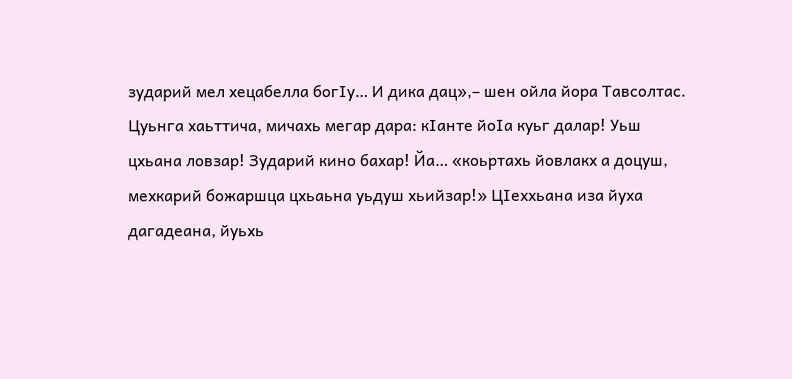зударий мел хецабелла богIу… И дика дац»,– шен ойла йора Тавсолтас. Цуьнга хаьттича, мичахь мегар дара: кIанте йоIа куьг далар! Уьш цхьана ловзар! Зударий кино бахар! Йа… «коьртахь йовлакх а доцуш, мехкарий божаршца цхьаьна уьдуш хьийзар!» ЦIеххьана иза йуха дагадеана, йуьхь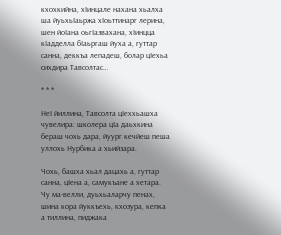кхохкийна, хIинцале нахана хьалха ша йуьхьIаьржа хIоьттинарг лерина, шен йоIана оьгIазвахана, хIинцца кIадделла бIаьргаш йуха а, гуттар санна, деккъа лепадеш, болар цIехьа сихдира Тавсолтас…

* * *

НеI йиллина, Тавсолта цIеххьашха чувелира: школера цIа даьхкина бераш чохь дара, йуург кечйеш пеша уллохь Нурбика а хьийзара.

Чохь, башха хьал дацахь а, гуттар санна, цIена а, самукъане а хетара. Чу ма-велли, дуьхьаларчу пенах, шина кора йуккъехь, кхозура, кепка а тиллина, пиджака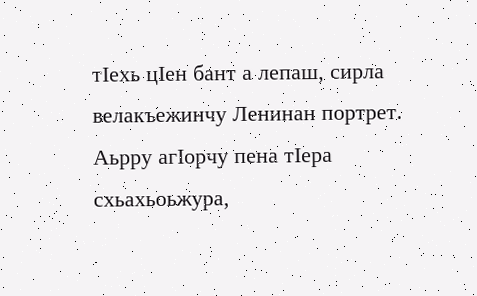тIехь цIен бант а лепаш, сирла велакъежинчу Ленинан портрет. Аьрру агIорчу пена тIера схьахьоьжура,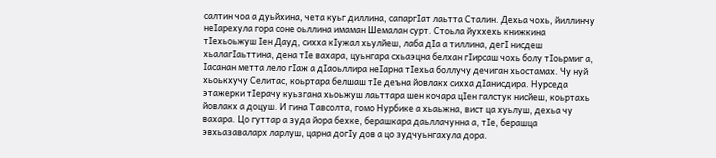салтин чоа а дуьйхина, чета куьг диллина, сапаргIат лаьтта Сталин. Дехьа чохь, йиллинчу неIарехула гора соне оьллина имаман Шемалан сурт. Стоьла йуххехь книжкина тIехьоьжуш Iен Дауд, сихха кIужал хьулйеш, лаба дIа а тиллина, дегI нисдеш хьалагIаьттина, дена тIе вахара, цуьнгара схьаэцна белхан гIирсаш чохь болу тIоьрмиг а, Iасанан метта лело гIаж а дIаоьллира неIарна тIехьа боллучу дечиган хьостамах. Чу нуй хьоькхучу Селитас, коьртара белшаш тIе деъна йовлакх сихха дIанисдира. Нурседа этажерки тIерачу куьзгана хьоьжуш лаьттара шен кочара цIен галстук нисйеш, коьртахь йовлакх а доцуш. И гина Тавсолта, гомо Нурбике а хьаьжна, вист ца хуьлуш, дехьа чу вахара. Цо гуттар а зуда йора бехке, берашкара даьллачунна а, тIе, берашца эвхьазаваларх ларлуш, царна догIу дов а цо зудчуьнгахула дора.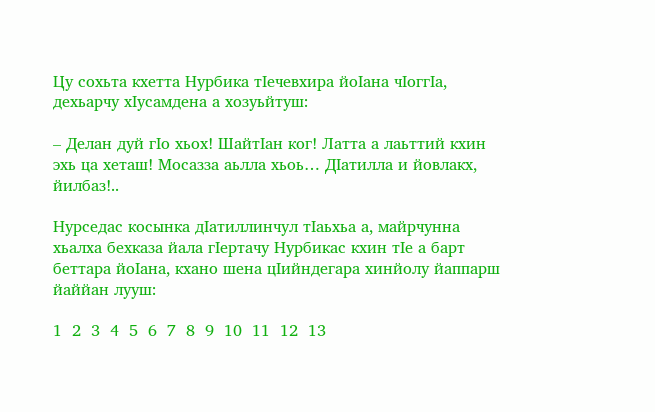Цу сохьта кхетта Нурбика тIечевхира йоIана чIоггIа, дехьарчу хIусамдена а хозуьйтуш:

– Делан дуй гIо хьох! ШайтIан ког! Латта а лаьттий кхин эхь ца хеташ! Мосазза аьлла хьоь… ДIатилла и йовлакх, йилбаз!..

Нурседас косынка дIатиллинчул тIаьхьа а, майрчунна хьалха бехказа йала гIертачу Нурбикас кхин тIе а барт беттара йоIана, кхано шена цIийндегара хинйолу йаппарш йаййан лууш:

1  2  3  4  5  6  7  8  9  10  11  12  13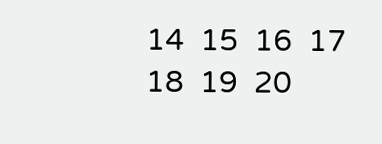14  15  16  17  18  19  20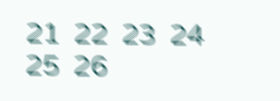21  22  23  24  25  26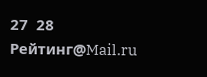27  28
Рейтинг@Mail.ru